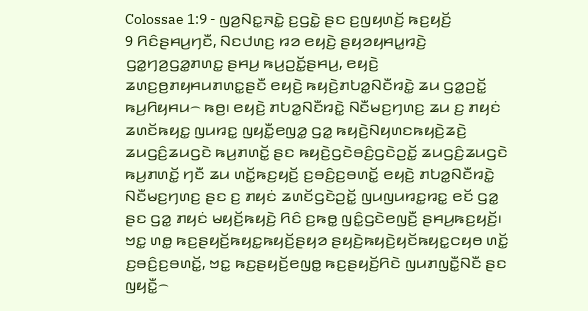Colossae 1:9 - ꤜꤤ꤬ꤡꤢ꤭ꤏꤢꤧ꤭ ꤢ꤬ꤞꤢꤧ꤭ ꤔꤢ ꤢ꤬ꤜꤟꤛꤢꤩ꤬ ꤒꤢ꤬ꤟꤢꤩ꤬
9 ꤖꤢꤨꤔꤌꤣ꤬ꤚꤢꤪ, ꤡꤢꤓꤛꤢ꤬ ꤙꤤ ꤕꤟꤢꤧ꤬ ꤔꤟꤤꤟꤌꤣ꤭ꤙꤢꤧ꤬ ꤞꤤ꤭ꤚꤤ꤬ꤞꤤ꤭ꤊꤛꤢ꤭ ꤔꤌꤣ꤬ ꤒꤣ꤬ꤑꤢꤩ꤭ꤔꤌꤣ꤬, ꤕꤟꤢꤧ꤬ ꤘꤛꤢ꤬ꤥ꤬ꤊꤟꤌꤣꤊꤛꤢ꤭ꤔꤢꤪ ꤕꤟꤢꤧ꤬ ꤒꤟꤢꤧ꤬ꤊꤝꤤ꤭ꤡꤢꤪꤙꤢꤧ꤭ ꤘꤣ ꤞꤤ꤭ꤑꤢꤩ꤭ ꤒꤣ꤬ꤖꤟꤌꤣ꤮ ꤒꤥ꤬꤯ ꤕꤟꤢꤧ꤬ ꤊꤝꤤ꤭ꤡꤢꤪꤙꤢꤧ꤭ ꤡꤢꤪꤗꤢ꤬ꤚꤛꤢ꤬ ꤘꤣ ꤢ꤬ ꤊꤟꤢꤦ ꤘꤛꤢꤩꤒꤟꤢ꤭ ꤜꤣꤙꤢ꤭ ꤜꤟꤢꤪ꤭ꤕꤜꤤ꤭ ꤞꤤ꤭ ꤒꤟꤢꤧ꤬ꤡꤟꤛꤢꤒꤟꤢꤧ꤬ꤘꤢꤧ꤬ ꤘꤣꤞꤢꤨ꤬ꤘꤣꤞꤢꤧ ꤒꤣ꤬ꤊꤛꤢꤩ꤭ ꤔꤢ ꤒꤟꤢꤧ꤬ꤞꤢꤧꤋꤢꤨ꤬ꤞꤢꤧꤑꤢꤩ꤭ ꤘꤣꤞꤢꤨ꤬ꤘꤣꤞꤢꤧ ꤒꤣ꤬ꤊꤛꤢꤩ꤭ ꤚꤢꤪ ꤘꤣ ꤛꤢꤩ꤭ꤒꤢ꤬ꤟꤢꤩ꤬ ꤢ꤬ꤋꤢꤨ꤬ꤢ꤬ꤋꤛꤢꤩ꤭ ꤕꤟꤢꤧ꤬ ꤊꤝꤤ꤭ꤡꤢꤪꤙꤢꤧ꤭ ꤡꤢꤪꤗꤢ꤬ꤚꤛꤢ꤬ ꤔꤢ ꤢ꤬ ꤊꤟꤢꤦ ꤘꤛꤢꤩꤞꤢꤧꤑꤢꤩ꤭ ꤜꤣꤜꤣꤙꤢ꤭ꤙꤢ꤭ ꤕꤢꤩ ꤞꤤ꤭ ꤔꤢ ꤞꤤ꤭ ꤊꤟꤢꤦ ꤗꤟꤢꤩ꤬ꤒꤟꤢꤧ꤬ ꤖꤢꤨ ꤢ꤬ꤒꤥ꤭ ꤜꤢꤨ꤭ꤞꤢꤧꤕꤜꤢꤪ꤬ ꤔꤌꤣ꤬ꤒꤢ꤬ꤟꤢꤩ꤬꤯
ꤠꤢ꤭ ꤛꤥ꤭ ꤒꤢ꤬ꤔꤟꤢꤩ꤬ꤒꤟꤢ꤭ꤒꤟꤢꤩ꤬ꤔꤟꤤ ꤔꤟꤢꤧ꤬ꤒꤟꤢꤧ꤬ꤟꤢꤩꤒꤟꤢ꤭ꤍꤟꤥ ꤛꤢꤩ꤭ ꤢ꤬ꤋꤢꤨ꤬ꤢ꤬ꤋꤛꤢꤩ꤭, ꤠꤢ꤭ ꤒꤢ꤬ꤔꤟꤢꤩ꤬ꤕꤜꤥ꤭ ꤒꤢ꤬ꤔꤟꤢꤩ꤬ꤖꤢꤧ ꤜꤣꤊꤜꤢꤪ꤭ꤡꤢꤪ ꤔꤢ ꤜꤟꤢꤪ꤭꤮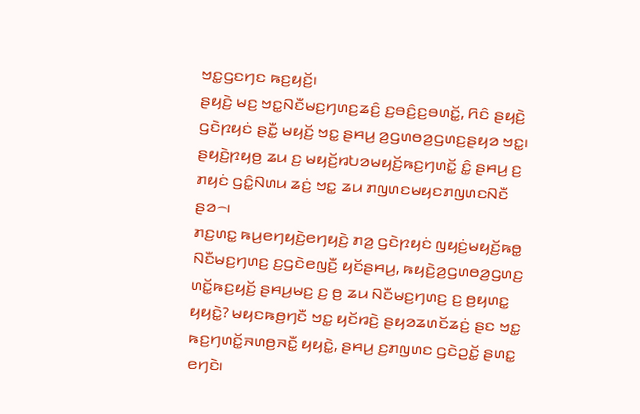ꤠꤢ꤭ꤞꤢꤚꤢ ꤒꤢ꤬ꤟꤢꤩ꤬꤯
ꤔꤟꤢꤧ꤬ ꤗꤢ꤬ ꤠꤢ꤭ꤡꤢꤪꤗꤢ꤬ꤚꤛꤢ꤬ꤘꤢꤨ꤬ ꤢ꤬ꤋꤢꤨ꤬ꤢ꤬ꤋꤛꤢꤩ꤭, ꤖꤢꤨ ꤔꤟꤢꤧ꤬ ꤞꤢꤧꤐꤟꤢꤦ ꤔꤢꤪ꤭ ꤗꤟꤢꤩ꤬ ꤠꤢ꤭ ꤔꤌꤣ꤬ ꤤ꤬ꤞꤛꤥꤤ꤬ꤞꤛꤢ꤬ꤔꤟꤤ ꤠꤢ꤭꤯ ꤔꤟꤢꤧ꤬ꤐꤟꤥ꤬ ꤘꤣ ꤢ꤬ ꤗꤟꤢꤩ꤬ꤙꤝꤤꤗꤟꤢꤩ꤬ꤒꤢ꤬ꤚꤛꤢꤩ꤭ ꤢꤨ꤭ ꤔꤌꤣ꤬ ꤢ꤬ ꤊꤟꤢꤦ ꤞꤢꤨ꤭ꤡꤛꤣ ꤘꤢꤦ꤬ ꤠꤢ꤭ ꤘꤣ ꤊꤜꤛꤢꤗꤟꤢꤊꤜꤛꤢꤡꤢꤪ ꤔꤤ꤮꤯
ꤊꤢ꤬ꤛꤢ꤭ ꤒꤣ꤬ꤕꤚꤟꤢꤧ꤬ꤕꤚꤟꤢꤧ꤬ ꤊꤤ꤬ ꤞꤢꤧꤐꤟꤢꤦ ꤜꤟꤢꤦ꤬ꤗꤟꤢꤩ꤬ꤒꤥ꤭ ꤡꤢꤪꤗꤢ꤬ꤚꤛꤢ꤬ ꤢ꤬ꤞꤢꤧꤕꤜꤢꤪ꤬ ꤟꤢꤩꤔꤌꤣ꤬, ꤒꤟꤢꤧ꤬ꤤ꤬ꤞꤛꤥꤤ꤬ꤞꤛꤢ꤬ ꤛꤢꤩ꤭ꤒꤢ꤬ꤟꤢꤩ꤬ ꤔꤌꤣ꤬ꤗꤢ꤬ ꤢ꤬ ꤥ꤬ ꤘꤣ ꤡꤢꤪꤗꤢ꤬ꤚꤛꤢ꤬ ꤢ꤬ ꤥ꤬ꤟꤛꤢ꤭ ꤟꤟꤢꤧ꤭? ꤗꤟꤢꤒꤥ꤬ꤚꤢꤪ ꤠꤢ꤭ ꤟꤢꤩꤙꤢꤧ꤬ ꤔꤟꤤꤘꤛꤢꤩꤘꤢꤦ꤬ ꤔꤢ ꤠꤢ꤭ ꤒꤢ꤬ꤚꤛꤢꤩ꤭ꤏꤛꤥ꤬ꤏꤢꤪ꤭ ꤟꤟꤢꤧ꤭, ꤔꤌꤣ꤬ ꤢ꤬ꤊꤜꤛꤢ ꤞꤢꤧꤑꤢꤩ꤭ ꤔꤛꤢ꤭ ꤕꤚꤢꤧ꤯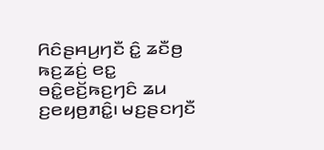ꤖꤢꤨꤔꤌꤣ꤬ꤚꤢꤪ ꤢꤨ꤭ ꤘꤢꤪꤥ꤬ ꤒꤢ꤬ꤘꤢꤦ꤬ ꤕꤢ꤭ ꤋꤢꤨ꤭ꤕꤢꤩ꤬ꤒꤢ꤬ꤚꤢꤨ ꤘꤣ ꤢ꤬ꤕꤟꤥ꤬ꤊꤢꤨ꤭꤯ ꤗꤢ꤬ꤔꤢꤚꤢꤪ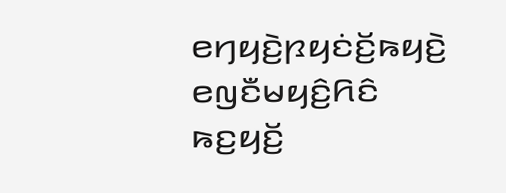ꤕꤚꤟꤢꤧ꤬ꤐꤟꤢꤦꤢꤩ꤬ꤒꤟꤢꤧ꤬ ꤕꤜꤢꤪꤗꤟꤢꤨ꤬ꤖꤢꤨ ꤒꤢ꤬ꤟꤢꤩ꤬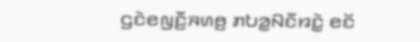ꤞꤢꤧꤕꤜꤢꤪ꤬ꤏꤛꤥ꤬ ꤊꤝꤤ꤭ꤡꤢꤪꤙꤢꤧ꤭ ꤕꤢꤩ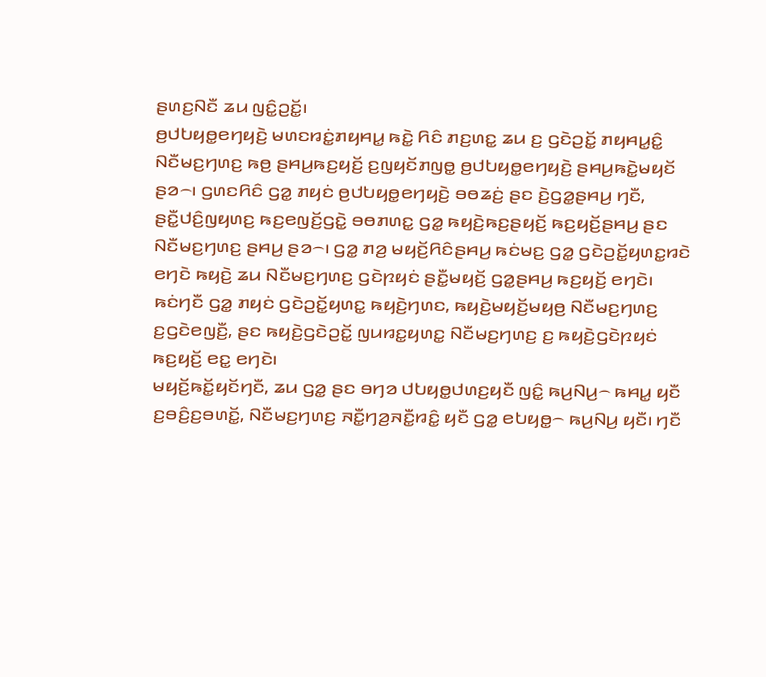ꤔꤛꤢ꤬ꤡꤢꤪ ꤘꤣ ꤜꤢꤨ꤭ꤑꤢꤩ꤭꤯
ꤥ꤬ꤓꤝꤟꤥ꤭ꤕꤚꤟꤢꤧ꤬ ꤗꤛꤢꤙꤢꤦ꤭ꤊꤟꤌꤣ꤭ ꤒꤢꤧ꤭ ꤖꤢꤨ ꤊꤢ꤬ꤛꤢ꤭ ꤘꤣ ꤢ꤬ ꤞꤢꤧꤑꤢꤩ꤭ ꤊꤟꤌꤣ꤭ꤢꤨ꤭ ꤡꤢꤪꤗꤢ꤬ꤚꤛꤢ꤬ ꤒꤥ꤬ ꤔꤌꤣ꤬ꤒꤢ꤬ꤟꤢꤩ꤬ ꤢ꤬ꤜꤟꤢꤩꤊꤜꤥ꤭ ꤥ꤬ꤓꤝꤟꤥ꤭ꤕꤚꤟꤢꤧ꤬ ꤔꤌꤣ꤬ꤒꤢꤧ꤭ꤗꤟꤢꤩ ꤔꤤ꤮꤯ ꤞꤛꤢꤖꤢꤨ ꤞꤤ꤭ ꤊꤟꤢꤦ ꤥ꤬ꤓꤝꤟꤥ꤭ꤕꤚꤟꤢꤧ꤬ ꤋꤥꤘꤢꤦ꤬ ꤔꤢ ꤢꤧ꤬ꤞꤤ꤭ꤔꤌꤣ꤬ ꤚꤢꤪ, ꤔꤢꤪ꤭ꤓꤢꤨ꤬ꤜꤟꤛꤢ꤬ ꤒꤢ꤬ꤕꤜꤢꤩ꤬ꤞꤢꤧ꤭ ꤋꤥꤊꤛꤢ꤭ ꤞꤤ꤭ ꤒꤟꤢꤧ꤬ꤒꤢ꤬ꤔꤟꤢꤩ꤬ ꤒꤢ꤬ꤟꤢꤩ꤬ꤔꤌꤣ꤬ ꤔꤢ ꤡꤢꤪꤗꤢ꤬ꤚꤛꤢ꤬ ꤔꤌꤣ꤬ ꤔꤤ꤮꤯ ꤞꤤ꤭ ꤊꤤ꤬ ꤗꤟꤢꤩ꤬ꤖꤢꤨꤔꤌꤣ꤬ ꤒꤢꤦꤗꤢ꤬ ꤞꤤ꤭ ꤞꤢꤧꤑꤢꤩ꤭ꤟꤛꤢ꤭ꤙꤢꤧ ꤕꤚꤢꤧ ꤒꤟꤢꤧ꤬ ꤘꤣ ꤡꤢꤪꤗꤢ꤬ꤚꤛꤢ꤬ ꤞꤢꤧꤐꤟꤢꤦ ꤔꤢꤪ꤭ꤗꤟꤢꤩ꤬ ꤞꤤ꤭ꤔꤌꤣ꤬ ꤒꤢ꤬ꤟꤢꤩ꤬ ꤕꤚꤢꤧ꤯ ꤒꤢꤦꤚꤢꤪ ꤞꤤ꤭ ꤊꤟꤢꤦ ꤞꤢꤧꤑꤢꤩ꤭ꤟꤛꤢ꤭ ꤒꤟꤢꤧ꤬ꤚꤛꤢ, ꤒꤟꤢꤧ꤬ꤗꤟꤢꤩ꤬ꤗꤟꤥ꤬ ꤡꤢꤪꤗꤢ꤬ꤚꤛꤢ꤬ ꤢ꤬ꤞꤢꤧꤕꤜꤢꤪ꤬, ꤔꤢ ꤒꤟꤢꤧ꤬ꤞꤢꤧꤑꤢꤩ꤭ ꤜꤣꤙꤢ꤭ꤟꤛꤢ꤭ ꤡꤢꤪꤗꤢ꤬ꤚꤛꤢ꤬ ꤢ꤬ ꤒꤟꤢꤧ꤬ꤞꤢꤧꤐꤟꤢꤦ ꤒꤢ꤬ꤟꤢꤩ꤬ ꤕꤢ꤭ ꤕꤚꤢꤧ꤯
ꤗꤟꤢꤩ꤬ꤒꤢꤩ꤭ꤟꤢꤩꤚꤢꤪ, ꤘꤣ ꤞꤤ꤭ ꤔꤢ ꤋꤚꤤ ꤓꤝꤟꤥ꤭ꤓꤛꤢ꤬ꤟꤢꤪ ꤜꤢꤨ꤭ ꤒꤣ꤬ꤡꤣ꤬꤮ ꤒꤌꤣ꤭ ꤟꤢꤪ ꤢ꤬ꤋꤢꤨ꤬ꤢ꤬ꤋꤛꤢꤩ꤭, ꤡꤢꤪꤗꤢ꤬ꤚꤛꤢ꤬ ꤏꤢꤪ꤭ꤚꤤ꤬ꤏꤢꤪ꤭ꤙꤢꤨ꤭ ꤟꤢꤪ ꤞꤤ꤭ ꤕꤝꤟꤥ꤭꤮ ꤒꤣ꤬ꤡꤣ꤬ ꤟꤢꤪ꤯ ꤚꤢꤪ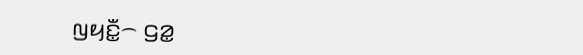ꤜꤟꤢꤪ꤭꤮ ꤞꤤ꤭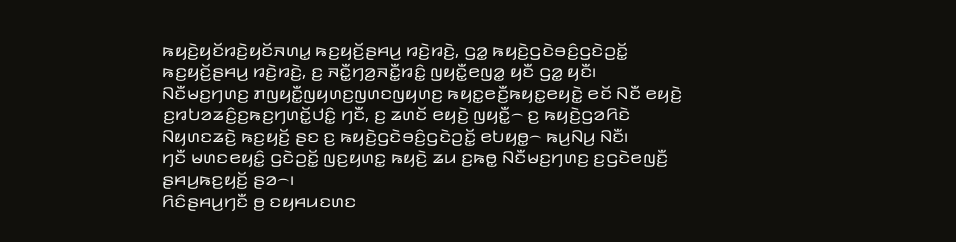ꤒꤟꤢꤧ꤬ꤟꤢꤩꤙꤢꤧ꤬ꤟꤢꤩꤏꤛꤣ꤭ ꤒꤢ꤬ꤟꤢꤩ꤬ꤔꤌꤣ꤬ ꤙꤢꤧ꤬ꤙꤢꤧ꤬, ꤞꤤ꤭ ꤒꤟꤢꤧ꤬ꤞꤢꤧꤋꤢꤨ꤬ꤞꤢꤧꤑꤢꤩ꤭ ꤒꤢ꤬ꤟꤢꤩ꤬ꤔꤌꤣ꤬ ꤙꤢꤧ꤬ꤙꤢꤧ꤬, ꤢ꤬ ꤏꤢꤪ꤭ꤚꤤ꤬ꤏꤢꤪ꤭ꤙꤢꤨ꤭ ꤜꤟꤢꤪ꤭ꤕꤜꤤ꤭ ꤟꤢꤪ ꤞꤤ꤭ ꤟꤢꤪ꤯
ꤡꤢꤪꤗꤢ꤬ꤚꤛꤢ꤬ ꤊꤜꤟꤢꤪ꤭ꤜꤟꤛꤢ꤬ꤜꤛꤢꤜꤟꤛꤢ꤬ ꤒꤟꤢ꤭ꤕꤢꤪ꤬ꤒꤟꤢ꤭ꤕꤟꤢꤧ꤭ ꤕꤢꤩ ꤡꤢꤪ ꤕꤟꤢꤧ꤬ ꤢ꤬ꤙꤝꤤꤘꤢꤨ꤬ꤢ꤬ꤒꤢ꤬ꤚꤛꤢꤩ꤭ꤓꤢꤨ꤭ ꤚꤢꤪ, ꤢ꤬ ꤘꤛꤢꤩ ꤕꤟꤢꤧ꤬ ꤜꤟꤢꤪ꤭꤮ ꤢ꤬ ꤒꤟꤢꤧ꤬ꤞꤤꤖꤢꤧ ꤡꤟꤛꤢꤘꤢꤧ꤬ ꤒꤢ꤬ꤟꤢꤩ꤬ ꤔꤢ ꤢ꤬ ꤒꤟꤢꤧ꤬ꤞꤢꤧꤋꤢꤨ꤬ꤞꤢꤧꤑꤢꤩ꤭ ꤕꤝꤟꤥ꤭꤮ ꤒꤣ꤬ꤡꤣ꤬ ꤡꤢꤪ꤯
ꤚꤢꤪ ꤗꤛꤢꤕꤟꤢꤨ꤭ ꤞꤢꤧꤑꤢꤩ꤭ ꤜꤢ꤬ꤟꤛꤢ꤭ ꤒꤟꤢꤧ꤬ ꤘꤣ ꤢ꤬ꤒꤥ꤭ ꤡꤢꤪꤗꤢ꤬ꤚꤛꤢ꤬ ꤢ꤬ꤞꤢꤧꤕꤜꤢꤪ꤬ ꤔꤌꤣ꤬ꤒꤢ꤬ꤟꤢꤩ꤬ ꤔꤤ꤮꤯
ꤖꤢꤨꤔꤌꤣ꤬ꤚꤢꤪ ꤥ꤬ ꤢꤟꤌꤣꤢꤛꤢ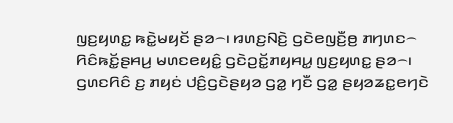ꤜꤢ꤬ꤟꤛꤢ꤭ ꤒꤢꤧ꤭ꤗꤟꤢꤩ ꤔꤤ꤮꤯ ꤙꤛꤢ꤬ꤡꤢꤧ꤬ ꤞꤢꤧꤕꤜꤢꤪ꤬ꤥ꤬ ꤊꤚꤛꤢ꤮ ꤖꤢꤨꤒꤢꤩ꤭ꤔꤌꤣ꤬ ꤗꤛꤢꤕꤟꤢꤨ꤭ ꤞꤢꤧꤑꤢꤩ꤭ꤊꤟꤌꤣ꤭ ꤜꤢ꤬ꤟꤛꤢ꤭ ꤔꤤ꤮꤯
ꤞꤛꤢꤖꤢꤨ ꤢ꤬ ꤊꤟꤢꤦ ꤓꤢꤨ꤬ꤞꤢꤧꤔꤟꤤ ꤞꤤ꤭ ꤚꤢꤪ ꤞꤤ꤭ ꤔꤟꤤꤘꤢ꤭ꤕꤚꤢꤧ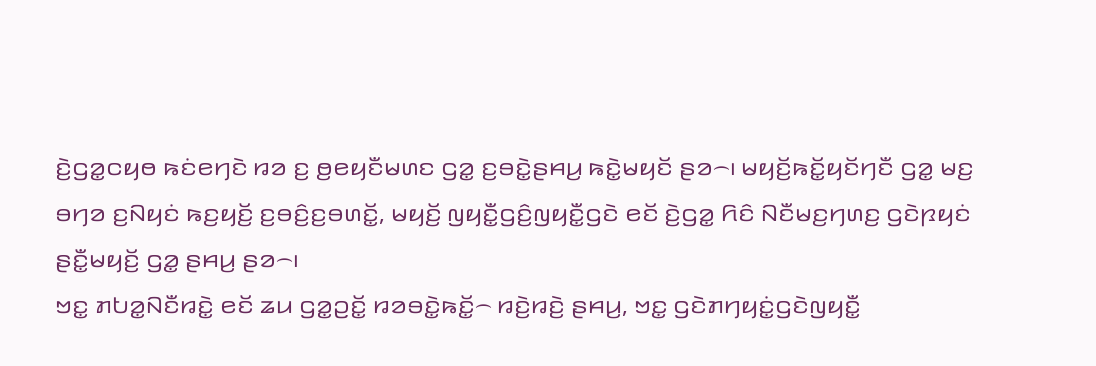ꤢꤧ꤬ꤞꤤ꤭ꤍꤟꤥ ꤒꤢꤦꤕꤚꤢꤧ ꤙꤤ ꤢ꤬ ꤥ꤬ꤕꤟꤢꤪꤗꤛꤢ ꤞꤤ꤭ ꤢ꤬ꤋꤢꤧ꤭ꤔꤌꤣ꤬ ꤒꤢꤧ꤭ꤗꤟꤢꤩ ꤔꤤ꤮꤯ ꤗꤟꤢꤩ꤬ꤒꤢꤩ꤭ꤟꤢꤩꤚꤢꤪ ꤞꤤ꤭ ꤗꤢ꤬ ꤋꤚꤤ ꤢ꤬ꤡꤟꤢꤦ ꤒꤢ꤬ꤟꤢꤩ꤬ ꤢ꤬ꤋꤢꤨ꤬ꤢ꤬ꤋꤛꤢꤩ꤭, ꤗꤟꤢꤩ꤬ ꤜꤟꤢꤪ꤭ꤞꤢꤨ꤬ꤜꤟꤢꤪ꤭ꤞꤢꤧ ꤕꤢꤩ ꤢꤧ꤬ꤞꤤ꤭ ꤖꤢꤨ ꤡꤢꤪꤗꤢ꤬ꤚꤛꤢ꤬ ꤞꤢꤧꤐꤟꤢꤦ ꤔꤢꤪ꤭ꤗꤟꤢꤩ꤬ ꤞꤤ꤭ ꤔꤌꤣ꤬ ꤔꤤ꤮꤯
ꤠꤢ꤭ ꤊꤝꤤ꤭ꤡꤢꤪꤙꤢꤧ꤭ ꤕꤢꤩ ꤘꤣ ꤞꤤ꤭ꤑꤢꤩ꤭ ꤙꤤꤋꤢꤧ꤭ꤒꤢꤩ꤭꤮ ꤙꤢꤧ꤬ꤙꤢꤧ꤬ ꤔꤌꤣ꤬, ꤠꤢ꤭ ꤞꤢꤧꤊꤚꤟꤢꤦ꤭ꤞꤢꤧꤜꤟꤢꤪ꤭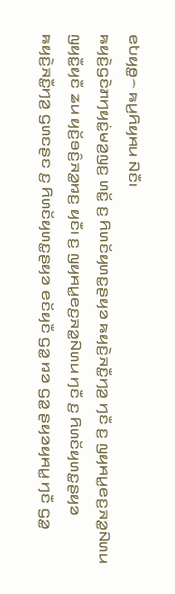ꤕꤝꤟꤥ꤭꤮ ꤒꤣ꤬ꤖꤟꤌꤣ ꤡꤢꤪ꤯
ꤒꤟꤢꤧ꤬ꤞꤢꤧꤊꤚꤟꤢꤦ꤭ꤗꤤ꤬ꤜꤢ꤬ ꤛꤢꤩ꤭ ꤢ꤬ ꤖꤛꤢꤩꤟꤛꤢ꤭ꤔꤟꤤ ꤒꤟꤢꤧ꤬ꤏꤢꤪ꤭ꤚꤤ꤬ ꤚꤢꤪ ꤢ꤬ ꤜꤟꤌꤣ꤭ꤕꤢ꤬ꤏꤤ꤭ꤡꤛꤣ ꤜꤟꤢꤪ꤭ꤟꤢꤪ ꤘꤣ ꤟꤢꤩ꤬ꤋꤢꤨ꤬ꤏꤤ꤭ꤙꤢ꤬ ꤟꤢꤪ꤯ ꤢ꤬ ꤜꤟꤌꤣ꤭ꤕꤢ꤬ꤏꤤ꤭ꤡꤛꤣ ꤚꤢꤪ ꤢ꤬ ꤖꤛꤢꤩꤟꤛꤢ꤭ꤔꤟꤤ ꤒꤟꤢꤧ꤬ꤏꤢꤪ꤭ꤚꤤ꤬ ꤞꤛꤢꤔꤢ ꤢ꤬ ꤖꤛꤢꤩꤟꤛꤢ꤭ꤔꤟꤤ ꤕꤢꤩꤟꤢꤪ ꤞꤤ꤭ ꤙꤤ ꤞꤤ꤭ ꤔꤟꤤꤟꤌꤣ꤭ ꤚꤢꤪ ꤞꤤ꤭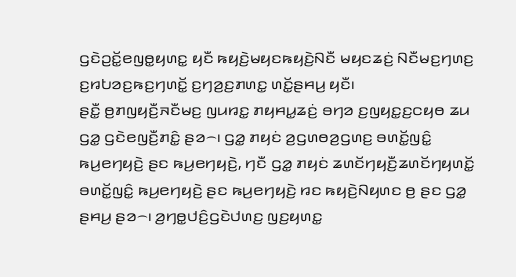ꤞꤢꤧꤑꤢꤩ꤭ꤕꤜꤥ꤭ꤟꤛꤢ꤭ ꤟꤢꤪ ꤒꤟꤢꤧ꤬ꤗꤟꤢꤒꤟꤢꤧ꤬ꤡꤢꤪ ꤗꤟꤢꤘꤢꤦ꤬ ꤡꤢꤪꤗꤢ꤬ꤚꤛꤢ꤬ ꤢ꤬ꤙꤝꤤꤢ꤬ꤒꤢ꤬ꤚꤛꤢꤩ꤭ ꤢ꤬ꤚꤤ꤬ꤢ꤬ꤊꤛꤢ꤭ ꤛꤢꤩ꤭ꤔꤌꤣ꤬ ꤟꤢꤪ꤯
ꤔꤢꤪ꤭ ꤥ꤬ꤊꤜꤟꤢꤪ꤬ꤏꤢꤪꤗꤢ꤬ ꤜꤣꤙꤢ꤭ ꤊꤟꤌꤣ꤭ꤘꤢꤦ꤬ ꤋꤚꤤ ꤢ꤬ꤜꤟꤢ꤭ꤢ꤬ꤍꤟꤥ ꤘꤣ ꤞꤤ꤭ ꤞꤢꤧꤕꤜꤢꤪ꤬ꤊꤢꤨ꤭ ꤔꤤ꤮꤯ ꤞꤤ꤭ ꤊꤟꤢꤦ ꤤ꤬ꤞꤛꤥꤤ꤬ꤞꤛꤢ꤬ ꤋꤛꤢꤩ꤭ꤜꤢꤨ꤭ ꤒꤣ꤬ꤕꤚꤟꤢꤧ꤬ ꤔꤢ ꤒꤣ꤬ꤕꤚꤟꤢꤧ꤬, ꤚꤢꤪ ꤞꤤ꤭ ꤊꤟꤢꤦ ꤘꤛꤢꤩꤚꤟꤢꤪ꤬ꤘꤛꤢꤩꤚꤟꤛꤢꤩ꤭ ꤋꤛꤢꤩ꤭ꤜꤢꤨ꤭ ꤒꤣ꤬ꤕꤚꤟꤢꤧ꤬ ꤔꤢ ꤒꤣ꤬ꤕꤚꤟꤢꤧ꤬ ꤙꤢ ꤒꤟꤢꤧ꤬ꤡꤟꤛꤢ ꤥ꤬ ꤔꤢ ꤞꤤ꤭ ꤔꤌꤣ꤬ ꤔꤤ꤮꤯ ꤤ꤬ꤚꤥ꤭ꤓꤢꤨ꤬ꤞꤢꤧꤓꤛꤢ꤬ ꤜꤢ꤬ꤟꤛꤢ꤭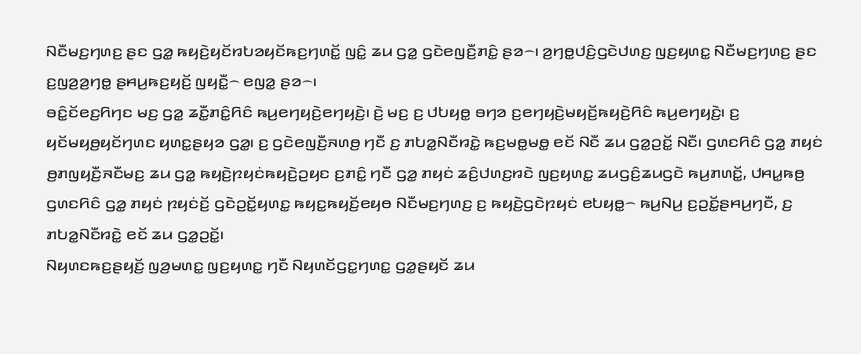ꤡꤢꤪꤗꤢ꤬ꤚꤛꤢ꤬ ꤔꤢ ꤞꤤ꤭ ꤒꤟꤢꤧ꤬ꤟꤢꤩꤙꤝꤤꤟꤢꤩꤒꤢ꤬ꤚꤛꤢꤩ꤭ ꤜꤢꤨ꤭ ꤘꤣ ꤞꤤ꤭ ꤞꤢꤧꤕꤜꤢꤪ꤬ꤊꤢꤨ꤭ ꤔꤤ꤮꤯ ꤤ꤬ꤚꤥ꤭ꤓꤢꤨ꤬ꤞꤢꤧꤓꤛꤢ꤬ ꤜꤢ꤬ꤟꤛꤢ꤭ ꤡꤢꤪꤗꤢ꤬ꤚꤛꤢ꤬ ꤔꤢ ꤢ꤬ꤜꤤ꤬ꤤ꤬ꤚꤥ꤭ ꤔꤌꤣ꤬ꤒꤢ꤬ꤟꤢꤩ꤬ ꤜꤟꤢꤪ꤭꤮ ꤕꤜꤤ꤭ ꤔꤤ꤮꤯
ꤋꤢꤨ꤭ꤢꤩꤕꤢ꤬ꤖꤚꤢ ꤗꤢ꤬ ꤞꤤ꤭ ꤘꤢꤪ꤭ꤊꤢꤨ꤭ꤖꤢꤨ ꤒꤣ꤬ꤕꤚꤟꤢꤧ꤬ꤕꤚꤟꤢꤧ꤬꤯ ꤢꤧ꤬ ꤗꤢ꤬ ꤢ꤬ ꤓꤝꤟꤥ꤭ ꤋꤚꤤ ꤢ꤬ꤕꤚꤟꤢꤧ꤬ꤗꤟꤢꤩ꤬ꤒꤟꤢꤧ꤬ꤖꤢꤨ ꤒꤣ꤬ꤕꤚꤟꤢꤧ꤬꤯ ꤢ꤬ ꤟꤢꤩꤗꤟꤥ꤬ꤟꤢꤩꤚꤛꤢ ꤟꤛꤢ꤭ꤔꤟꤤ ꤞꤤ꤭꤯ ꤢ꤬ ꤞꤢꤧꤕꤜꤢꤪ꤬ꤏꤛꤥ꤬ ꤚꤢꤪ ꤢ꤬ ꤊꤝꤤ꤭ꤡꤢꤪꤙꤢꤧ꤭ ꤒꤢ꤬ꤗꤥ꤭ꤗꤥ꤭ ꤕꤢꤩ ꤡꤢꤪ ꤘꤣ ꤞꤤ꤭ꤑꤢꤩ꤭ ꤡꤢꤪ꤯ ꤞꤛꤢꤖꤢꤨ ꤞꤤ꤭ ꤊꤟꤢꤦ ꤥ꤬ꤊꤜꤟꤢꤪ꤬ꤏꤢꤪꤗꤢ꤬ ꤘꤣ ꤞꤤ꤭ ꤒꤟꤢꤧ꤬ꤐꤟꤢꤦꤒꤟꤢꤧ꤬ꤑꤟꤢ ꤢ꤬ꤊꤢꤨ꤭ ꤚꤢꤪ ꤞꤤ꤭ ꤊꤟꤢꤦ ꤘꤢꤨ꤬ꤓꤛꤢ꤬ꤙꤢꤧ ꤜꤢ꤬ꤟꤛꤢ꤭ ꤘꤣꤞꤢꤨ꤬ꤘꤣꤞꤢꤧ ꤒꤣ꤬ꤊꤛꤢꤩ꤭, ꤓꤌꤣ꤭ꤒꤥ꤬ ꤞꤛꤢꤖꤢꤨ ꤞꤤ꤭ ꤊꤟꤢꤦ ꤐꤟꤢꤦꤢꤩ꤬ ꤞꤢꤧꤑꤢꤩ꤭ꤟꤛꤢ꤭ ꤒꤟꤢ꤭ꤒꤟꤢꤩ꤬ꤕꤟꤥ ꤡꤢꤪꤗꤢ꤬ꤚꤛꤢ꤬ ꤢ꤬ ꤒꤟꤢꤧ꤬ꤞꤢꤧꤐꤟꤢꤦ ꤕꤝꤟꤥ꤭꤮ ꤒꤣ꤬ꤡꤣ꤬ ꤢ꤬ꤑꤢꤩ꤭ꤔꤌꤣ꤬ꤚꤢꤪ, ꤢ꤬ ꤊꤝꤤ꤭ꤡꤢꤪꤙꤢꤧ꤭ ꤕꤢꤩ ꤘꤣ ꤞꤤ꤭ꤑꤢꤩ꤭꤯
ꤡꤟꤛꤢꤒꤢ꤬ꤔꤟꤢꤩ꤬ ꤜꤤ꤬ꤗꤛꤢ꤭ ꤜꤢ꤬ꤟꤛꤢ꤭ ꤚꤢꤪ ꤡꤟꤛꤢꤩꤞꤢ꤭ꤚꤛꤢ꤭ ꤞꤤ꤭ꤔꤟꤢꤩ ꤘꤣ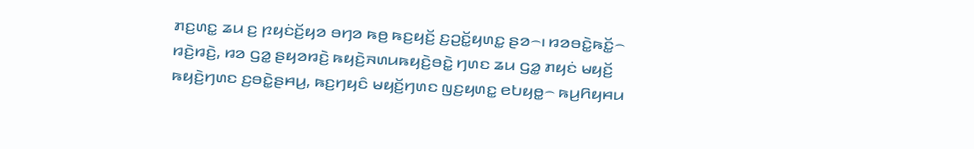ꤊꤢ꤬ꤛꤢ꤭ ꤘꤣ ꤢ꤬ ꤐꤟꤢꤦꤢꤩ꤬ꤟꤤ ꤋꤚꤤ ꤒꤥ꤬ ꤒꤢ꤬ꤟꤢꤩ꤬ ꤢ꤬ꤑꤢꤩ꤭ꤟꤛꤢ꤭ ꤔꤤ꤮꤯ ꤙꤤꤋꤢꤧ꤭ꤒꤢꤩ꤭꤮ ꤙꤢꤧ꤬ꤙꤢꤧ꤬, ꤙꤤ ꤞꤤ꤭ ꤔꤟꤤꤙꤢꤧ꤬ ꤒꤟꤢꤧ꤬ꤏꤛꤣꤒꤟꤢꤧ꤬ꤋꤢꤧ꤭ ꤚꤛꤢ ꤘꤣ ꤞꤤ꤭ ꤊꤟꤢꤦ ꤗꤟꤢꤩ꤬ ꤒꤟꤢꤧ꤬ꤚꤛꤢ ꤢ꤬ꤋꤢꤧ꤭ꤔꤌꤣ꤬, ꤒꤢ꤬ꤚꤟꤢꤨ ꤗꤟꤢꤩ꤬ꤚꤛꤢ ꤜꤢ꤬ꤟꤛꤢ꤭ ꤕꤝꤟꤥ꤭꤮ ꤒꤣ꤬ꤖꤟꤌꤣ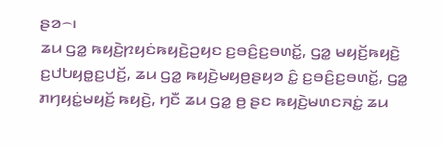ꤔꤤ꤮꤯
ꤘꤣ ꤞꤤ꤭ ꤒꤟꤢꤧ꤬ꤐꤟꤢꤦꤒꤟꤢꤧ꤬ꤑꤟꤢ ꤢ꤬ꤋꤢꤨ꤬ꤢ꤬ꤋꤛꤢꤩ꤭, ꤞꤤ꤭ ꤗꤟꤢꤩ꤬ꤒꤟꤢꤧ꤬ ꤢ꤬ꤓꤝꤟꤥ꤭ꤢ꤬ꤓꤢꤩ꤬, ꤘꤣ ꤞꤤ꤭ ꤒꤟꤢꤧ꤬ꤗꤟꤥ꤬ꤔꤟꤤ ꤢꤨ꤭ ꤢ꤬ꤋꤢꤨ꤬ꤢ꤬ꤋꤛꤢꤩ꤭, ꤞꤤ꤭ ꤊꤚꤟꤢꤦ꤭ꤗꤟꤢꤩ꤬ ꤒꤟꤢꤧ꤬, ꤚꤢꤪ ꤘꤣ ꤞꤤ꤭ ꤥ꤬ ꤔꤢ ꤒꤟꤢꤧ꤬ꤗꤛꤢꤏꤢꤦ꤭ ꤘꤣ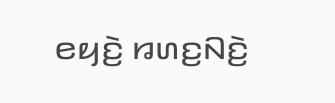ꤕꤟꤢꤧ꤬ ꤙꤛꤢ꤬ꤡꤢꤧ꤬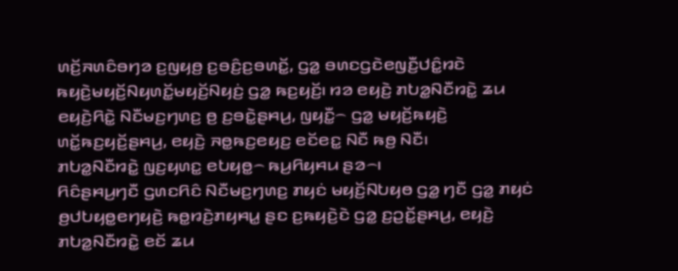ꤛꤢꤩ꤬ꤏꤛꤢꤨꤋꤚꤤ ꤢ꤬ꤜꤟꤥ꤬ ꤢ꤬ꤋꤢꤨ꤬ꤢ꤬ꤋꤛꤢꤩ꤭, ꤞꤤ꤭ ꤋꤛꤢꤞꤢꤧꤕꤜꤢꤪ꤬ꤓꤢꤨ꤭ꤙꤢꤧ ꤒꤟꤢꤧ꤬ꤗꤟꤢꤩ꤬ꤡꤟꤛꤢꤩ꤭ꤗꤟꤢꤩ꤬ꤡꤟꤢꤦ꤬ ꤞꤤ꤭ ꤒꤢ꤬ꤟꤢꤩ꤬꤯ ꤙꤤ ꤕꤟꤢꤧ꤬ ꤊꤝꤤ꤭ꤡꤢꤪꤙꤢꤧ꤭ ꤘꤣ ꤕꤟꤢꤧ꤬ꤖꤢꤧ꤭ ꤡꤢꤪꤗꤢ꤬ꤚꤛꤢ꤬ ꤥ꤬ ꤢ꤬ꤋꤢꤧ꤭ꤔꤌꤣ꤬, ꤜꤟꤢꤪ꤭꤮ ꤞꤤ꤭ ꤗꤟꤢꤩ꤬ꤒꤟꤢꤧ꤬ ꤛꤢꤩ꤭ꤒꤢ꤬ꤟꤢꤩ꤬ꤔꤌꤣ꤬, ꤕꤟꤢꤧ꤬ ꤏꤥ꤭ꤒꤢ꤬ꤕꤟꤢ꤬ ꤕꤢꤩꤕꤢ꤭ ꤡꤢꤪ ꤒꤥ꤬ ꤡꤢꤪ꤯
ꤊꤝꤤ꤭ꤡꤢꤪꤙꤢꤧ꤭ ꤜꤢ꤬ꤟꤛꤢ꤭ ꤕꤝꤟꤥ꤭꤮ ꤒꤣ꤬ꤖꤟꤌꤣ ꤔꤤ꤮꤯
ꤖꤢꤨꤔꤌꤣ꤬ꤚꤢꤪ ꤞꤛꤢꤖꤢꤨ ꤡꤢꤪꤗꤢ꤬ꤚꤛꤢ꤬ ꤊꤟꤢꤦ ꤗꤟꤢꤩ꤬ꤡꤝꤟꤥ ꤞꤤ꤭ ꤚꤢꤪ ꤞꤤ꤭ ꤊꤟꤢꤦ ꤥ꤬ꤓꤝꤟꤥ꤭ꤕꤚꤟꤢꤧ꤬ ꤒꤥ꤭ꤙꤢꤧ꤬ꤊꤟꤌꤣ꤭ ꤔꤢ ꤢ꤬ꤒꤟꤢꤧ꤬ꤢꤧ ꤞꤤ꤭ ꤢ꤬ꤑꤢꤩ꤭ꤔꤌꤣ꤬, ꤕꤟꤢꤧ꤬ ꤊꤝꤤ꤭ꤡꤢꤪꤙꤢꤧ꤭ ꤕꤢꤩ ꤘꤣ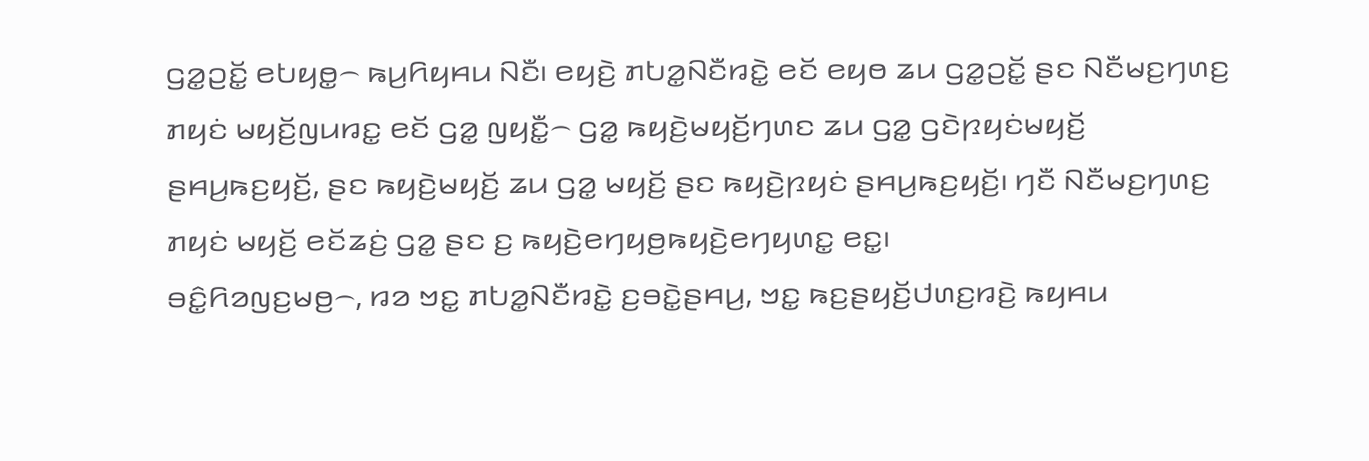ꤞꤤ꤭ꤑꤢꤩ꤭ ꤕꤝꤟꤥ꤭꤮ ꤒꤣ꤬ꤖꤟꤌꤣ ꤡꤢꤪ꤯ ꤕꤟꤢꤧ꤬ ꤊꤝꤤ꤭ꤡꤢꤪꤙꤢꤧ꤭ ꤕꤢꤩ ꤕꤟꤥ ꤘꤣ ꤞꤤ꤭ꤑꤢꤩ꤭ ꤔꤢ ꤡꤢꤪꤗꤢ꤬ꤚꤛꤢ꤬ ꤊꤟꤢꤦ ꤗꤟꤢꤩ꤬ꤜꤣꤙꤢ꤭ ꤕꤢꤩ ꤞꤤ꤭ ꤜꤟꤢꤪ꤭꤮ ꤞꤤ꤭ ꤒꤟꤢꤧ꤬ꤗꤟꤢꤩ꤬ꤚꤛꤢ ꤘꤣ ꤞꤤ꤭ ꤞꤢꤧꤐꤟꤢꤦꤗꤟꤢꤩ꤬ ꤔꤌꤣ꤬ꤒꤢ꤬ꤟꤢꤩ꤬, ꤔꤢ ꤒꤟꤢꤧ꤬ꤗꤟꤢꤩ꤬ ꤘꤣ ꤞꤤ꤭ ꤗꤟꤢꤩ꤬ ꤔꤢ ꤒꤟꤢꤧ꤬ꤐꤟꤢꤦ ꤔꤌꤣ꤬ꤒꤢ꤬ꤟꤢꤩ꤬꤯ ꤚꤢꤪ ꤡꤢꤪꤗꤢ꤬ꤚꤛꤢ꤬ ꤊꤟꤢꤦ ꤗꤟꤢꤩ꤬ ꤕꤢꤩꤘꤢꤦ꤬ ꤞꤤ꤭ ꤔꤢ ꤢ꤬ ꤒꤟꤢꤧ꤬ꤕꤚꤟꤥ꤬ꤒꤟꤢꤧ꤬ꤕꤚꤟꤛꤢ꤭ ꤕꤢ꤭꤯
ꤋꤢꤨ꤭ꤖꤤꤜꤢ꤬ꤗꤥ꤬꤮, ꤙꤤ ꤠꤢ꤭ ꤊꤝꤤ꤭ꤡꤢꤪꤙꤢꤧ꤭ ꤢ꤬ꤋꤢꤧ꤭ꤔꤌꤣ꤬, ꤠꤢ꤭ ꤒꤢ꤬ꤔꤟꤢꤩ꤬ꤓꤛꤢ꤬ꤙꤢꤧ꤬ ꤒꤟꤌꤣ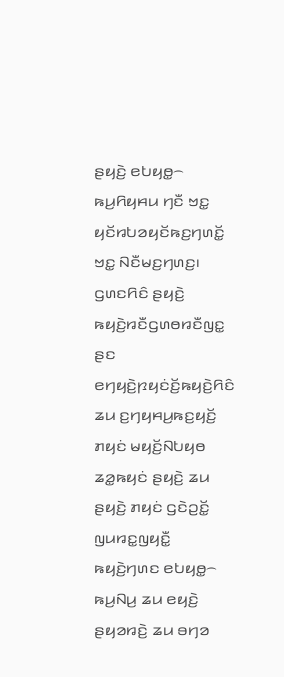ꤔꤟꤢꤧ꤬ ꤕꤝꤟꤥ꤭꤮ ꤒꤣ꤬ꤖꤟꤌꤣ ꤚꤢꤪ ꤠꤢ꤭ ꤟꤢꤩꤙꤝꤤꤟꤢꤩꤒꤢ꤬ꤚꤛꤢꤩ꤭ ꤠꤢ꤭ ꤡꤢꤪꤗꤢ꤬ꤚꤛꤢ꤬꤯
ꤞꤛꤢꤖꤢꤨ ꤔꤟꤢꤧ꤬ ꤒꤟꤢꤧ꤬ꤙꤢꤪꤞꤛꤥꤙꤢꤪꤜꤢ꤭ ꤔꤢ ꤕꤚꤟꤢꤧ꤬ꤐꤟꤢꤦꤢꤩ꤬ꤒꤟꤢꤧ꤬ꤖꤢꤨ ꤘꤣ ꤢ꤬ꤚꤟꤌꤣ꤬ꤒꤢ꤬ꤟꤢꤩ꤬ ꤊꤟꤢꤦ ꤗꤟꤢꤩ꤬ꤡꤝꤟꤥ ꤘꤤ꤭ꤒꤟꤢꤦ ꤔꤟꤢꤧ꤬ ꤘꤣ ꤔꤟꤢꤧ꤬ ꤊꤟꤢꤦ ꤞꤢꤧꤑꤢꤩ꤭ ꤜꤣꤙꤢ꤭ꤜꤟꤢꤪ꤭ ꤒꤟꤢꤧ꤬ꤚꤛꤢ ꤕꤝꤟꤥ꤭꤮ ꤒꤣ꤬ꤡꤣ꤬ ꤘꤣ ꤕꤟꤢꤧ꤬ ꤔꤟꤤꤙꤢꤧ꤬ ꤘꤣ ꤋꤚꤤ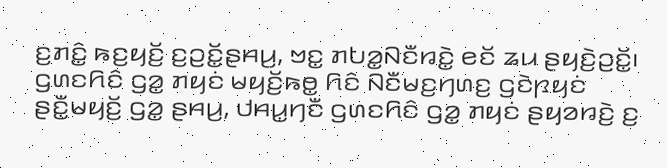ꤢ꤬ꤊꤢꤨ꤭ ꤒꤢ꤬ꤟꤢꤩ꤬ ꤢ꤬ꤑꤢꤩ꤭ꤔꤌꤣ꤬, ꤠꤢ꤭ ꤊꤝꤤ꤭ꤡꤢꤪꤙꤢꤧ꤭ ꤕꤢꤩ ꤘꤣ ꤔꤟꤢꤧ꤬ꤑꤢꤩ꤭꤯
ꤞꤛꤢꤖꤢꤨ ꤞꤤ꤭ ꤊꤟꤢꤦ ꤗꤟꤢꤩ꤬ꤒꤥ꤭ ꤖꤢꤨ ꤡꤢꤪꤗꤢ꤬ꤚꤛꤢ꤬ ꤞꤢꤧꤐꤟꤢꤦ ꤔꤢꤪ꤭ꤗꤟꤢꤩ꤬ ꤞꤤ꤭ ꤔꤌꤣ꤬, ꤓꤌꤣ꤭ꤚꤢꤪ ꤞꤛꤢꤖꤢꤨ ꤞꤤ꤭ ꤊꤟꤢꤦ ꤔꤟꤤꤙꤢꤧ꤬ ꤢ꤬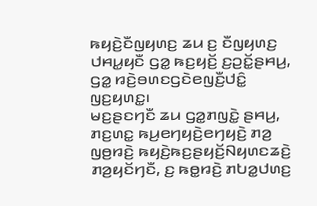ꤒꤟꤢꤧ꤬ꤢꤪꤜꤟꤛꤢ꤬ ꤘꤣ ꤢ꤬ ꤢꤪꤜꤟꤛꤢ꤬ ꤓꤌꤣ꤭ꤟꤢꤪ ꤞꤤ꤭ ꤒꤢ꤬ꤟꤢꤩ꤬ ꤢ꤬ꤑꤢꤩ꤭ꤔꤌꤣ꤬, ꤞꤤ꤭ ꤙꤢꤧ꤬ꤋꤛꤢꤞꤢꤧꤕꤜꤢꤪ꤬ꤓꤢꤨ꤭ ꤜꤢ꤬ꤟꤛꤢ꤭꤯
ꤗꤢ꤬ꤔꤢꤚꤢꤪ ꤘꤣ ꤞꤤ꤭ꤊꤜꤢꤧ꤭ ꤔꤌꤣ꤬, ꤊꤢ꤬ꤛꤢ꤭ ꤒꤣ꤬ꤕꤚꤟꤢꤧ꤬ꤕꤚꤟꤢꤧ꤬ ꤊꤤ꤬ ꤜꤥ꤬ꤙꤢꤧ꤬ ꤒꤟꤢꤧ꤬ꤒꤢ꤬ꤔꤟꤢꤩ꤬ꤡꤟꤛꤢꤘꤢꤧ꤬ ꤊꤤ꤬ꤟꤢꤩꤚꤢꤪ, ꤢ꤬ ꤒꤥ꤭ꤙꤢꤧ꤬ ꤊꤝꤤ꤭ꤓꤛꤢ꤬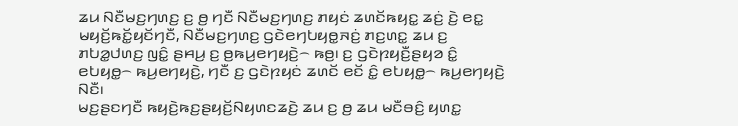ꤘꤣ ꤡꤢꤪꤗꤢ꤬ꤚꤛꤢ꤬ ꤢ꤬ ꤥ꤬ ꤚꤢꤪ ꤡꤢꤪꤗꤢ꤬ꤚꤛꤢ꤬ ꤊꤟꤢꤦ ꤘꤛꤢꤩꤒꤟꤢ꤭ ꤘꤢꤦ꤬ ꤢꤧ꤬ ꤕꤢ꤭ ꤗꤟꤢꤩ꤬ꤒꤢꤩ꤭ꤟꤢꤩꤚꤢꤪ, ꤡꤢꤪꤗꤢ꤬ꤚꤛꤢ꤬ ꤞꤢꤧꤕꤚꤝꤟꤥ꤭ꤏꤢꤦ꤬ ꤊꤢ꤬ꤛꤢ꤭ ꤘꤣ ꤢ꤬ ꤊꤝꤤ꤭ꤓꤛꤢ꤬ ꤜꤢꤨ꤭ ꤔꤌꤣ꤬ ꤢ꤬ ꤥ꤬ꤒꤣ꤬ꤕꤚꤟꤢꤧ꤬꤮ ꤒꤥ꤬꤯ ꤢ꤬ ꤞꤢꤧꤐꤟꤢꤪ꤬ꤔꤟꤤ ꤢꤨ꤭ ꤕꤝꤟꤥ꤭꤮ ꤒꤣ꤬ꤕꤚꤟꤢꤧ꤬, ꤚꤢꤪ ꤢ꤬ ꤞꤢꤧꤐꤟꤢꤦ ꤘꤛꤢꤩ ꤕꤢꤩ ꤢꤨ꤭ ꤕꤝꤟꤥ꤭꤮ ꤒꤣ꤬ꤕꤚꤟꤢꤧ꤬ ꤡꤢꤪ꤯
ꤗꤢ꤬ꤔꤢꤚꤢꤪ ꤒꤟꤢꤧ꤬ꤒꤢ꤬ꤔꤟꤢꤩ꤬ꤡꤟꤛꤢꤘꤢꤧ꤬ ꤘꤣ ꤢ꤬ ꤥ꤬ ꤘꤣ ꤗꤢꤪꤋꤢꤨ꤬ ꤟꤛꤢ꤭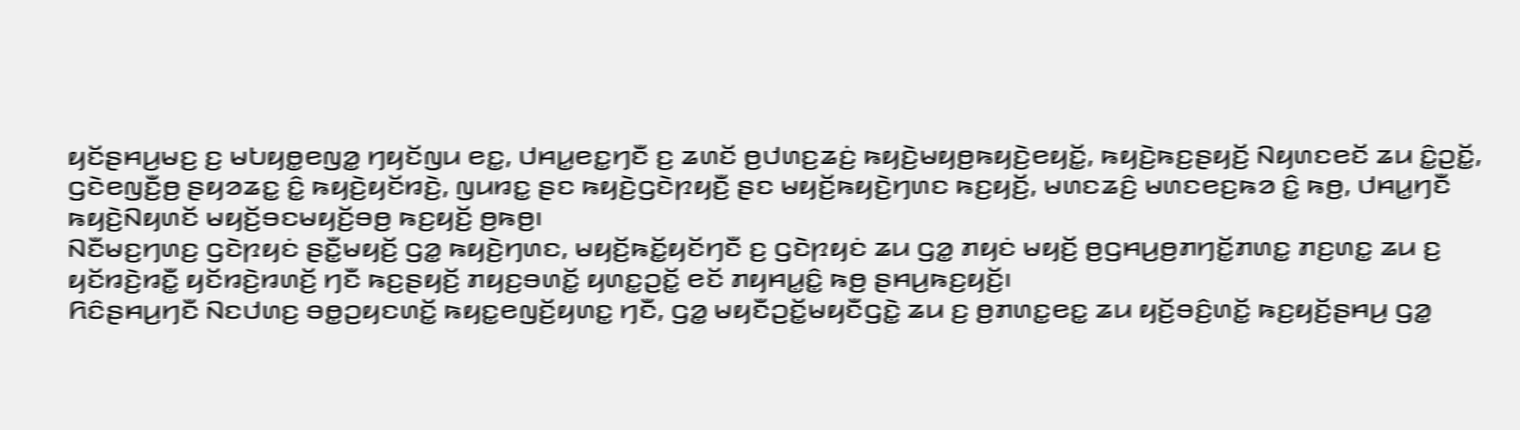ꤟꤢꤩꤔꤌꤣ꤬ꤗꤢ꤬ ꤢ꤬ ꤗꤝꤟꤥ꤭ꤕꤜꤤ꤭ ꤚꤟꤢꤩꤜꤣ ꤕꤢ꤭, ꤓꤌꤣ꤭ꤕꤢ꤭ꤚꤢꤪ ꤢ꤬ ꤘꤛꤢꤩ ꤥ꤬ꤓꤛꤢ꤬ꤘꤢꤦ꤬ ꤒꤟꤢꤧ꤬ꤗꤟꤥ꤬ꤒꤟꤢꤧ꤬ꤕꤟꤢꤩ꤭, ꤒꤟꤢꤧ꤬ꤒꤢ꤬ꤔꤟꤢꤩ꤬ ꤡꤟꤛꤢꤕꤢꤩ ꤘꤣ ꤢꤨ꤭ꤑꤢꤩ꤭, ꤞꤢꤧꤕꤜꤢꤪ꤬ꤥ꤬ ꤔꤟꤤꤘꤢ꤭ ꤢꤨ꤭ ꤒꤟꤢꤧ꤬ꤟꤢꤩꤙꤢꤧ꤬, ꤜꤣꤙꤢ꤭ ꤔꤢ ꤒꤟꤢꤧ꤬ꤞꤢꤧꤐꤟꤢꤪ꤬ ꤔꤢ ꤗꤟꤢꤩ꤬ꤒꤟꤢꤧ꤬ꤚꤛꤢ ꤒꤢ꤬ꤟꤢꤩ꤬, ꤗꤛꤢꤘꤢꤨ꤬ ꤗꤛꤢꤕꤢ꤬ꤒꤤ ꤢꤨ꤭ ꤒꤥ꤬, ꤓꤌꤣ꤭ꤚꤢꤪ ꤒꤟꤢꤧ꤬ꤡꤟꤛꤢꤩ ꤗꤟꤢꤩ꤬ꤋꤢꤗꤟꤢꤩ꤬ꤋꤥ꤬ ꤒꤢ꤬ꤟꤢꤩ꤬ ꤥ꤬ꤒꤥ꤬꤯
ꤡꤢꤪꤗꤢ꤬ꤚꤛꤢ꤬ ꤞꤢꤧꤐꤟꤢꤦ ꤔꤢꤪ꤭ꤗꤟꤢꤩ꤬ ꤞꤤ꤭ ꤒꤟꤢꤧ꤬ꤚꤛꤢ, ꤗꤟꤢꤩ꤬ꤒꤢꤩ꤭ꤟꤢꤩꤚꤢꤪ ꤢ꤬ ꤞꤢꤧꤐꤟꤢꤦ ꤘꤣ ꤞꤤ꤭ ꤊꤟꤢꤦ ꤗꤟꤢꤩ꤬ ꤥ꤬ꤞꤌꤣ꤬ꤥ꤬ꤊꤚꤢꤩ꤭ꤊꤛꤢ꤭ ꤊꤢ꤬ꤛꤢ꤭ ꤘꤣ ꤢ꤬ ꤟꤢꤩꤙꤢꤧ꤬ꤙꤢꤪ꤭ ꤟꤢꤩꤙꤢꤧ꤬ꤙꤛꤢꤩ꤬ ꤚꤢꤪ ꤒꤢ꤬ꤔꤟꤢꤩ꤬ ꤊꤟꤢ꤬ꤋꤛꤢꤩ꤭ ꤟꤛꤢ꤭ꤑꤢꤩ꤭ ꤕꤢꤩ ꤊꤟꤌꤣ꤭ꤢꤨ꤭ ꤒꤥ꤬ ꤔꤌꤣ꤬ꤒꤢ꤬ꤟꤢꤩ꤬꤯
ꤖꤢꤨꤔꤌꤣ꤬ꤚꤢꤪ ꤡꤢꤓꤛꤢ꤬ ꤋꤥ꤭ꤑꤟꤢꤛꤢꤩ꤭ ꤒꤟꤢ꤭ꤕꤜꤢꤩ꤬ꤟꤛꤢ꤭ ꤚꤢꤪ, ꤞꤤ꤭ ꤗꤟꤢꤪꤑꤢꤩ꤭ꤗꤟꤢꤪꤞꤢꤧ꤭ ꤘꤣ ꤢ꤬ ꤥ꤬ꤊꤛꤢ꤭ꤕꤢ꤭ ꤘꤣ ꤟꤢꤩ꤬ꤋꤢꤨ꤬ꤛꤢꤩ꤭ ꤒꤢ꤬ꤟꤢꤩ꤬ꤔꤌꤣ꤬ ꤞꤤ꤭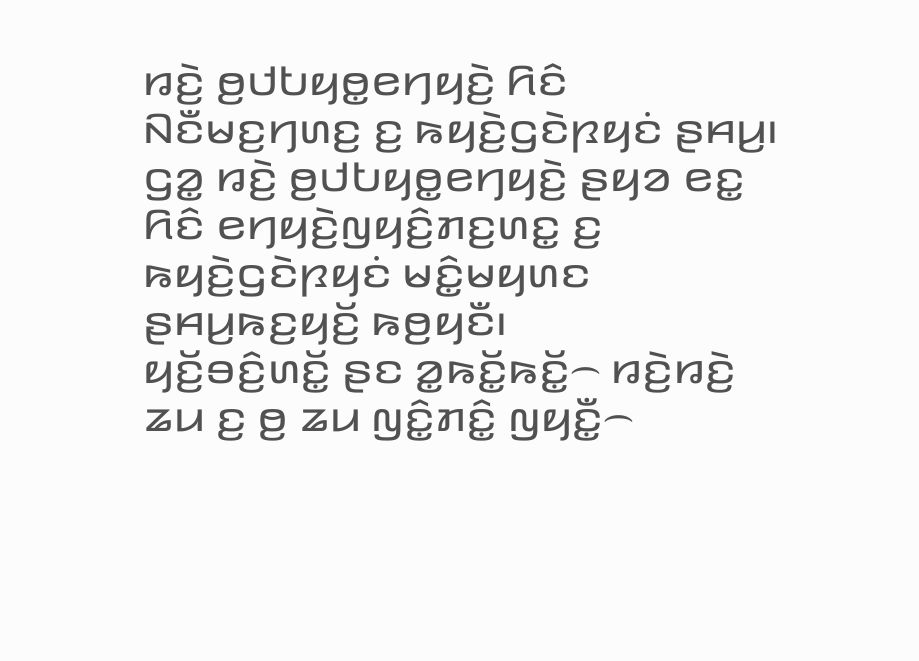ꤙꤢꤧ꤬ ꤥ꤬ꤓꤝꤟꤥ꤭ꤕꤚꤟꤢꤧ꤬ ꤖꤢꤨ ꤡꤢꤪꤗꤢ꤬ꤚꤛꤢ꤬ ꤢ꤬ ꤒꤟꤢꤧ꤬ꤞꤢꤧꤐꤟꤢꤦ ꤔꤌꤣ꤬꤯ ꤞꤤ꤭ ꤙꤢꤧ꤬ ꤥ꤬ꤓꤝꤟꤥ꤭ꤕꤚꤟꤢꤧ꤬ ꤔꤟꤤ ꤕꤢ꤭ ꤖꤢꤨ ꤕꤚꤟꤢꤧ꤬ꤜꤟꤢꤨ꤬ꤊꤢ꤬ꤛꤢ꤭ ꤢ꤬ ꤒꤟꤢꤧ꤬ꤞꤢꤧꤐꤟꤢꤦ ꤗꤢꤨ꤭ꤗꤟꤛꤢ ꤔꤌꤣ꤬ꤒꤢ꤬ꤟꤢꤩ꤬ ꤒꤥ꤬ꤟꤢꤪ꤯
ꤟꤢꤩ꤬ꤋꤢꤨ꤬ꤛꤢꤩ꤭ ꤔꤢ ꤤ꤭ꤒꤢꤩ꤭ꤒꤢꤩ꤭꤮ ꤙꤢꤧ꤬ꤙꤢꤧ꤬ ꤘꤣ ꤢ꤬ ꤥ꤬ ꤘꤣ ꤜꤢꤨ꤭ꤊꤢꤨ꤭ ꤜꤟꤢꤪ꤭꤮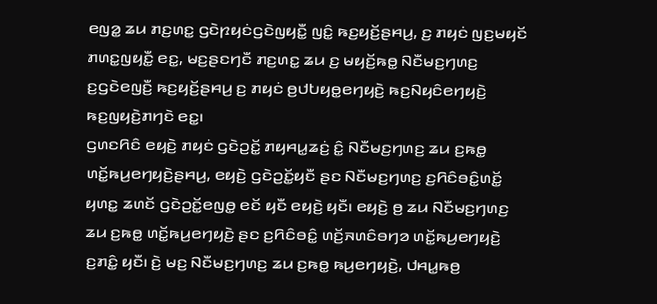ꤕꤜꤤ꤭ ꤘꤣ ꤊꤢ꤬ꤛꤢ꤭ ꤞꤢꤧꤐꤟꤢꤦꤞꤢꤧꤜꤟꤢꤪ꤭ ꤜꤢꤨ꤭ ꤒꤢ꤬ꤟꤢꤩ꤬ꤔꤌꤣ꤬, ꤢ꤬ ꤊꤟꤢꤦ ꤜꤢ꤬ꤗꤟꤢꤩ ꤊꤛꤢ꤭ꤜꤟꤢꤪ꤭ ꤕꤢ꤭, ꤗꤢ꤬ꤔꤢꤚꤢꤪ ꤊꤢ꤬ꤛꤢ꤭ ꤘꤣ ꤢ꤬ ꤗꤟꤢꤩ꤬ꤒꤥ꤭ ꤡꤢꤪꤗꤢ꤬ꤚꤛꤢ꤬ ꤢ꤬ꤞꤢꤧꤕꤜꤢꤪ꤬ ꤒꤢ꤬ꤟꤢꤩ꤬ꤔꤌꤣ꤬ ꤢ꤬ ꤊꤟꤢꤦ ꤥ꤬ꤓꤝꤟꤥ꤭ꤕꤚꤟꤢꤧ꤬ ꤒꤢ꤬ꤡꤟꤢꤨꤕꤚꤟꤢꤧ꤬ ꤒꤢ꤬ꤜꤟꤢꤧ꤬ꤊꤚꤢꤧ ꤕꤢ꤭꤯
ꤞꤛꤢꤖꤢꤨ ꤕꤟꤢꤧ꤬ ꤊꤟꤢꤦ ꤞꤢꤧꤑꤢꤩ꤭ ꤊꤟꤌꤣ꤭ꤘꤢꤦ꤬ ꤢꤨ꤭ ꤡꤢꤪꤗꤢ꤬ꤚꤛꤢ꤬ ꤘꤣ ꤢ꤬ꤒꤥ꤭ ꤛꤢꤩ꤭ꤒꤣ꤬ꤕꤚꤟꤢꤧ꤬ꤔꤌꤣ꤬, ꤕꤟꤢꤧ꤬ ꤞꤢꤧꤑꤢꤩ꤭ꤟꤢꤪ ꤔꤢ ꤡꤢꤪꤗꤢ꤬ꤚꤛꤢ꤬ ꤢ꤬ꤖꤢꤨꤋꤢꤨ꤭ꤛꤢꤩ꤭ ꤟꤛꤢ꤭ ꤘꤛꤢꤩ ꤞꤢꤧꤑꤢꤩ꤭ꤕꤜꤥ꤭ ꤕꤢꤩ ꤟꤢꤪ ꤕꤟꤢꤧ꤬ ꤟꤢꤪ꤯ ꤕꤟꤢꤧ꤬ ꤥ꤬ ꤘꤣ ꤡꤢꤪꤗꤢ꤬ꤚꤛꤢ꤬ ꤘꤣ ꤢ꤬ꤒꤥ꤭ ꤛꤢꤩ꤭ꤒꤣ꤬ꤕꤚꤟꤢꤧ꤬ ꤔꤢ ꤢ꤬ꤖꤢꤨꤋꤢꤨ꤭ ꤛꤢꤩ꤬ꤏꤛꤢꤨꤋꤚꤤ ꤛꤢꤩ꤭ꤒꤣ꤬ꤕꤚꤟꤢꤧ꤬ ꤢ꤬ꤊꤢꤨ꤭ ꤟꤢꤪ꤯ ꤢꤧ꤬ ꤗꤢ꤬ ꤡꤢꤪꤗꤢ꤬ꤚꤛꤢ꤬ ꤘꤣ ꤢ꤬ꤒꤥ꤭ ꤒꤣ꤬ꤕꤚꤟꤢꤧ꤬, ꤓꤌꤣ꤭ꤒꤥ꤬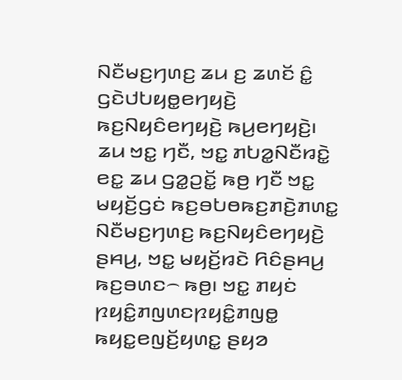ꤡꤢꤪꤗꤢ꤬ꤚꤛꤢ꤬ ꤘꤣ ꤢ꤬ ꤘꤛꤢꤩ ꤢꤨ꤭ ꤞꤢꤧꤓꤝꤟꤥ꤭ꤕꤚꤟꤢꤧ꤬ ꤒꤢ꤬ꤡꤟꤢꤨꤕꤚꤟꤢꤧ꤬ ꤒꤣ꤬ꤕꤚꤟꤢꤧ꤬꤯
ꤘꤣ ꤠꤢ꤭ ꤚꤢꤪ, ꤠꤢ꤭ ꤊꤝꤤ꤭ꤡꤢꤪꤙꤢꤧ꤭ ꤕꤢ꤭ ꤘꤣ ꤞꤤ꤭ꤑꤢꤩ꤭ ꤒꤥ꤬ ꤚꤢꤪ ꤠꤢ꤭ ꤗꤟꤢꤩ꤬ꤞꤢꤦ ꤒꤢ꤬ꤋꤝꤥꤒꤢ꤬ꤊꤢꤧ꤬ꤊꤛꤢ꤭ ꤡꤢꤪꤗꤢ꤬ꤚꤛꤢ꤬ ꤒꤢ꤬ꤡꤟꤢꤨꤕꤚꤟꤢꤧ꤬ ꤔꤌꤣ꤬, ꤠꤢ꤭ ꤗꤟꤢꤩ꤬ꤙꤢꤧ ꤖꤢꤨꤔꤌꤣ꤬ ꤒꤢ꤬ꤋꤛꤢ꤮ ꤒꤥ꤬꤯ ꤠꤢ꤭ ꤊꤟꤢꤦ ꤐꤟꤢꤨ꤭ꤊꤜꤛꤢꤐꤟꤢꤨ꤭ꤊꤜꤥ꤭ ꤒꤟꤢ꤭ꤕꤜꤢꤩ꤬ꤟꤛꤢ꤭ ꤔꤟꤤ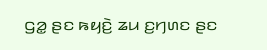ꤞꤤ꤭ ꤔꤢ ꤒꤟꤢꤧ꤬ ꤘꤣ ꤢ꤬ꤚꤛꤢ ꤔꤢ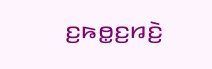ꤢ꤬ꤒꤥ꤭ꤢ꤬ꤙꤢꤧ꤬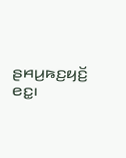ꤔꤌꤣ꤬ꤒꤢ꤬ꤟꤢꤩ꤬ ꤕꤢ꤭꤯